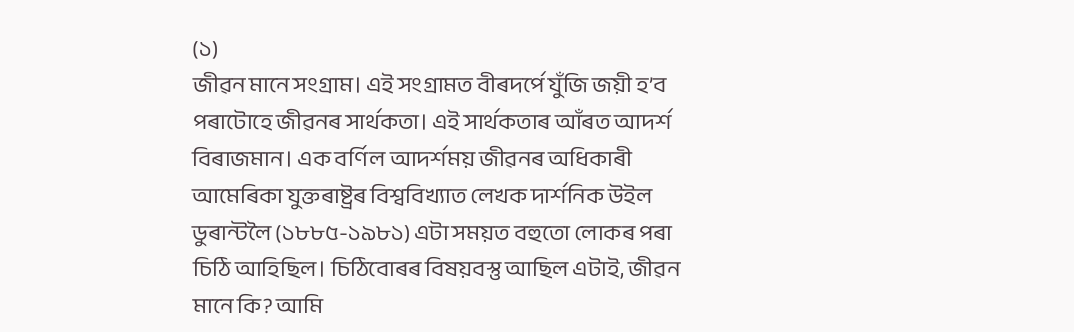(১)
জীৱন মানে সংগ্রাম। এই সংগ্রামত বীৰদর্পে যুঁজি জয়ী হ’ব পৰাটোহে জীৱনৰ সাৰ্থকতা। এই সার্থকতাৰ আঁৰত আদর্শ বিৰাজমান। এক বর্ণিল আদর্শময় জীৱনৰ অধিকাৰী আমেৰিকা যুক্তৰাষ্ট্রৰ বিশ্ববিখ্যাত লেখক দার্শনিক উইল ডুৰান্টলৈ (১৮৮৫-১৯৮১) এটা সময়ত বহুতো লোকৰ পৰা চিঠি আহিছিল। চিঠিবোৰৰ বিষয়বস্তু আছিল এটাই, জীৱন মানে কি? আমি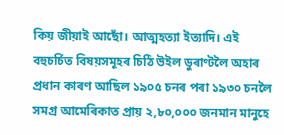কিয় জীয়াই আছোঁ। আত্মহত্যা ইত্যাদি। এই বহুচর্চিত বিষয়সমূহৰ চিঠি উইল ডুৰাণ্টলৈ অহাৰ প্রধান কাৰণ আছিল ১৯০৫ চনৰ পৰা ১৯৩০ চনলৈ সমগ্র আমেৰিকাত প্রায় ২,৮০,০০০ জনমান মানুহে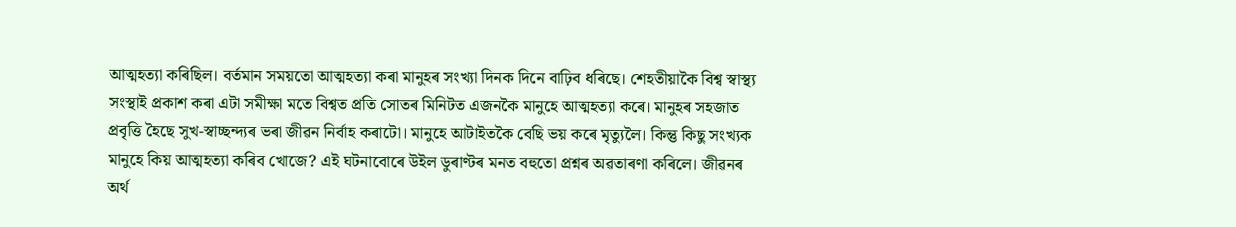আত্মহত্যা কৰিছিল। বর্তমান সময়তো আত্মহত্যা কৰা মানুহৰ সংখ্যা দিনক দিনে বাঢ়িব ধৰিছে। শেহতীয়াকৈ বিশ্ব স্বাস্থ্য সংস্থাই প্রকাশ কৰা এটা সমীক্ষা মতে বিশ্বত প্রতি সোতৰ মিনিটত এজনকৈ মানুহে আত্মহত্যা কৰে। মানুহৰ সহজাত প্রবৃত্তি হৈছে সুখ-স্বাচ্ছন্দ্যৰ ভৰা জীৱন নির্বাহ কৰাটো। মানুহে আটাইতকৈ বেছি ভয় কৰে মৃত্যুলৈ। কিন্তু কিছু সংখ্যক মানুহে কিয় আত্মহত্যা কৰিব খোজে? এই ঘটনাবোৰে উইল ডুৰাণ্টৰ মনত বহুতো প্রশ্নৰ অৱতাৰণা কৰিলে। জীৱনৰ অৰ্থ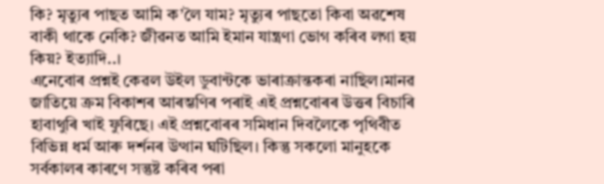কি? মৃত্যুৰ পাছত আমি ক’লৈ যাম? মৃত্যুৰ পাছতো কিবা অৱশেষ বাকী থাকে নেকি? জীৱনত আমি ইমান যান্ত্রণা ভোগ কৰিব লগা হয় কিয়? ইত্যাদি..।
এনেবোৰ প্রশ্নই কেৱল উইল ডুবান্টকে ভাৰাক্রান্তকৰা নাছিল।মানৱ জাতিয়ে ক্রম বিকাশৰ আৰম্ভণিৰ পৰাই এই প্রশ্নবোৰৰ উত্তৰ বিচাৰি হাবাথুৰি খাই ফুৰিছে। এই প্রশ্নবোৰৰ সমিধান দিবলৈকে পৃথিবীত বিভিন্ন ধর্ম আৰু দর্শনৰ উত্থান ঘটিছিল। কিন্তু সকলো মানুহকে সর্বকালৰ কাৰণে সন্তুষ্ট কৰিব পৰা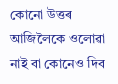কোনো উত্তৰ আজিলৈকে ওলোৱা নাই বা কোনেও দিব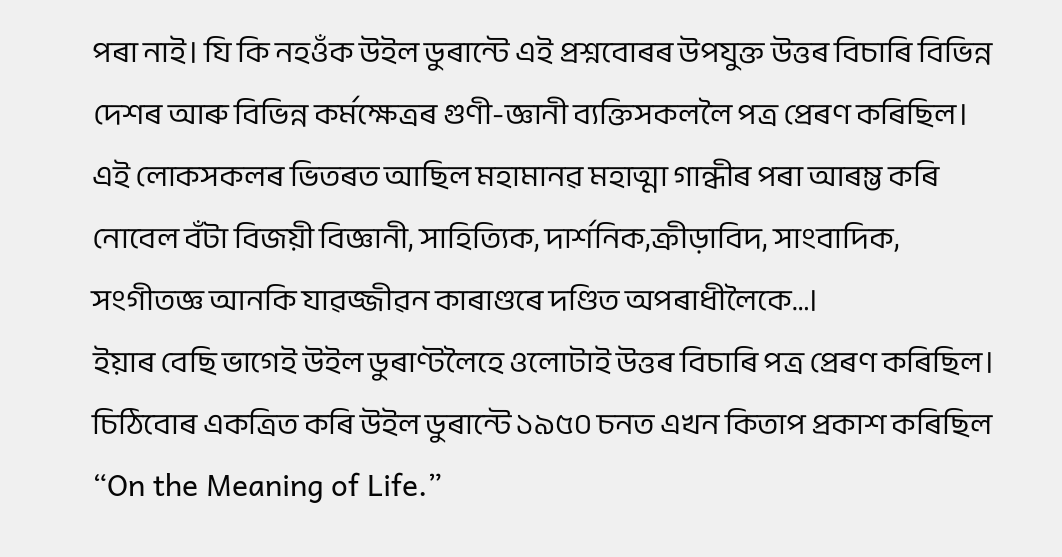পৰা নাই। যি কি নহওঁক উইল ডুৰান্টে এই প্রশ্নবোৰৰ উপযুক্ত উত্তৰ বিচাৰি বিভিন্ন দেশৰ আৰু বিভিন্ন কর্মক্ষেত্রৰ গুণী-জ্ঞানী ব্যক্তিসকললৈ পত্ৰ প্ৰেৰণ কৰিছিল। এই লোকসকলৰ ভিতৰত আছিল মহামানৱ মহাত্মা গান্ধীৰ পৰা আৰম্ভ কৰি নোবেল বঁটা বিজয়ী বিজ্ঞানী, সাহিত্যিক, দাৰ্শনিক,ক্রীড়াবিদ, সাংবাদিক, সংগীতজ্ঞ আনকি যাৱজ্জীৱন কাৰাণ্ডৰে দণ্ডিত অপৰাধীলৈকে…।
ইয়াৰ বেছি ভাগেই উইল ডুৰাণ্টলৈহে ওলোটাই উত্তৰ বিচাৰি পত্ৰ প্রেৰণ কৰিছিল। চিঠিবোৰ একত্রিত কৰি উইল ডুৰান্টে ১৯৫০ চনত এখন কিতাপ প্রকাশ কৰিছিল “On the Meaning of Life.”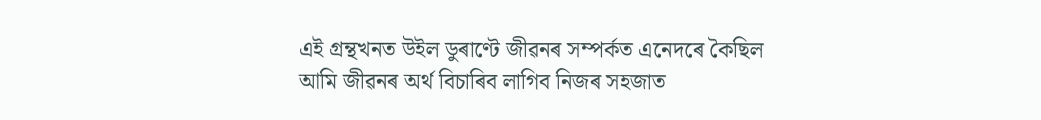এই গ্রন্থখনত উইল ডুৰাণ্টে জীৱনৰ সম্পৰ্কত এনেদৰে কৈছিল আমি জীৱনৰ অর্থ বিচাৰিব লাগিব নিজৰ সহজাত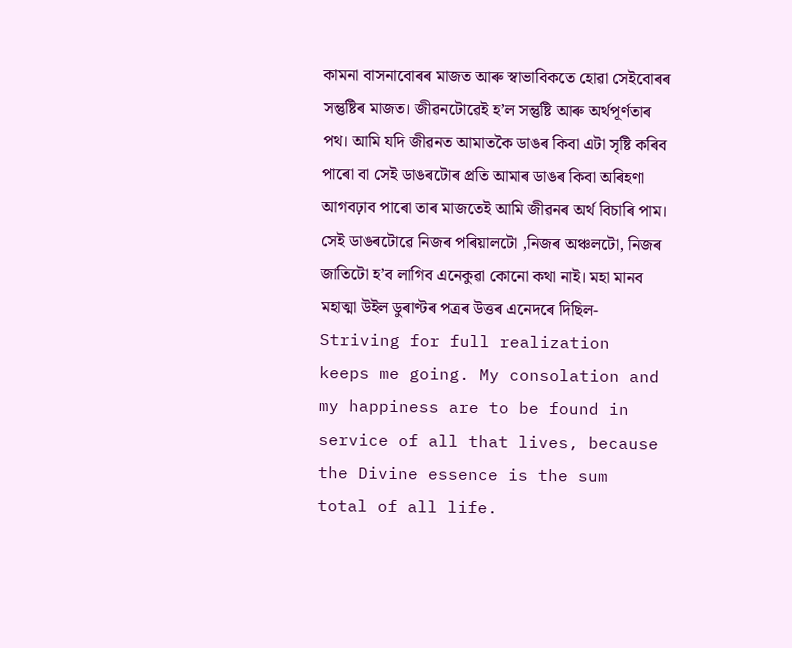কামনা বাসনাবোৰৰ মাজত আৰু স্বাভাবিকতে হোৱা সেইবোৰৰ সন্তুষ্টিৰ মাজত। জীৱনটোৱেই হ’ল সন্তুষ্টি আৰু অর্থপূর্ণতাৰ পথ। আমি যদি জীৱনত আমাতকৈ ডাঙৰ কিবা এটা সৃষ্টি কৰিব পাৰো বা সেই ডাঙৰটোৰ প্ৰতি আমাৰ ডাঙৰ কিবা অৰিহণা আগবঢ়াব পাৰো তাৰ মাজতেই আমি জীৱনৰ অর্থ বিচাৰি পাম। সেই ডাঙৰটোৱে নিজৰ পৰিয়ালটো ,নিজৰ অঞ্চলটো, নিজৰ জাতিটো হ’ব লাগিব এনেকুৱা কোনো কথা নাই। মহা মানব মহাত্মা উইল ডুৰাণ্টৰ পত্ৰৰ উত্তৰ এনেদৰে দিছিল-
Striving for full realization keeps me going. My consolation and my happiness are to be found in service of all that lives, because the Divine essence is the sum total of all life.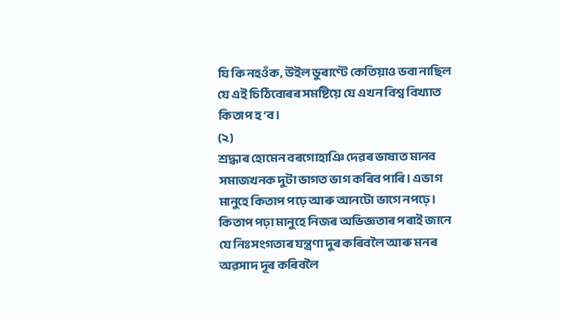যি কি নহওঁক, উইল ডুৰাণ্টে কেতিয়াও ভবা নাছিল যে এই চিঠিবোৰৰ সমষ্টিয়ে যে এখন বিশ্ব বিখ্যাত কিতাপ হ’ব।
(২)
শ্ৰদ্ধাৰ হোমেন বৰগোহাঞি দেৱৰ ভাষাত মানব সমাজখনক দুটা ভাগত ভাগ কৰিব পাৰি। এভাগ মানুহে কিতাপ পঢ়ে আৰু আনটো ভাগে নপঢ়ে। কিতাপ পঢ়া মানুহে নিজৰ অভিজ্ঞতাৰ পৰাই জানে যে নিঃসংগতাৰ যন্ত্রণা দুৰ কৰিবলৈ আৰু মনৰ অৱসাদ দূৰ কৰিবলৈ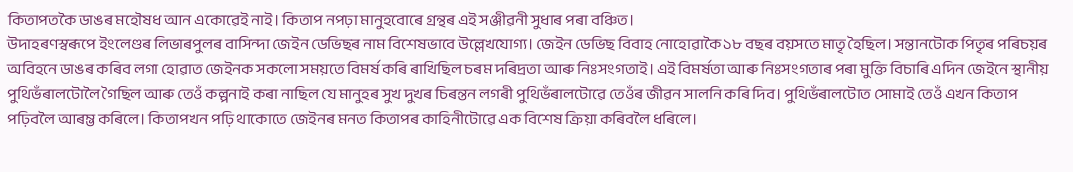কিতাপতকৈ ডাঙৰ মহৌষধ আন একোৱেই নাই। কিতাপ নপঢ়া মানুহবোৰে গ্রন্থৰ এই সঞ্জীৱনী সুধাৰ পৰা বঞ্চিত।
উদাহৰণস্বৰূপে ইংলেণ্ডৰ লিভাৰপুলৰ বাসিন্দা জেইন ডেভিছৰ নাম বিশেষভাবে উল্লেখযোগ্য। জেইন ডেভিছ বিবাহ নোহোৱাকৈ ১৮ বছৰ বয়সতে মাতৃ হৈছিল। সন্তানটোক পিতৃৰ পৰিচয়ৰ অবিহনে ডাঙৰ কৰিব লগা হোৱাত জেইনক সকলো সময়তে বিমৰ্ষ কৰি ৰাখিছিল চৰম দৰিদ্রতা আৰু নিঃসংগতাই। এই বিমর্ষতা আৰু নিঃসংগতাৰ পৰা মুক্তি বিচাৰি এদিন জেইনে স্থানীয় পুথিভঁৰালটোলৈ গৈছিল আৰু তেওঁ কল্পনাই কৰা নাছিল যে মানুহৰ সুখ দুখৰ চিৰন্তন লগৰী পুথিভঁৰালটোৱে তেওঁৰ জীৱন সালনি কৰি দিব। পুথিভঁৰালটোত সোমাই তেওঁ এখন কিতাপ পঢ়িবলৈ আৰম্ভ কৰিলে। কিতাপখন পঢ়ি থাকোতে জেইনৰ মনত কিতাপৰ কাহিনীটোৱে এক বিশেষ ক্রিয়া কৰিবলৈ ধৰিলে।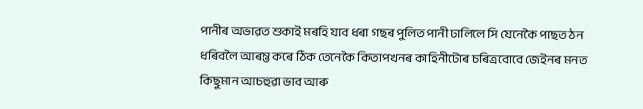পানীৰ অভাৱত শুকাই মৰহি যাব ধৰা গছৰ পুলিত পানী ঢালিলে সি যেনেকৈ পাছত ঠন ধৰিবলৈ আৰম্ভ কৰে ঠিক তেনেকৈ কিতাপখনৰ কাহিনীটোৰ চৰিত্রবোবে জেইনৰ মনত কিছুমান আচহুৱা ভাব আৰু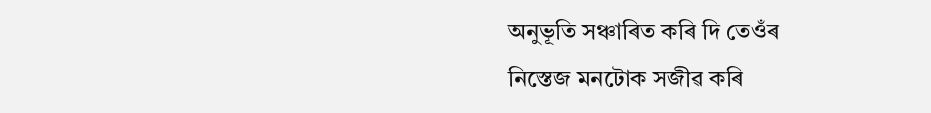অনুভূতি সঞ্চাৰিত কৰি দি তেওঁৰ
নিস্তেজ মনটোক সজীৱ কৰি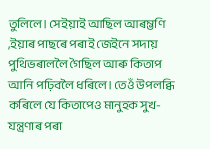তুলিলে। সেইয়াই আছিল আৰম্ভণি ,ইয়াৰ পাছৰে পৰাই জেইনে সদায় পুথিভৰাললৈ গৈছিল আৰু কিতাপ আনি পঢ়িবলৈ ধৰিলে। তেওঁ উপলব্ধি কৰিলে যে কিতাপেও মানুহক সুখ-যন্ত্রণাৰ পৰা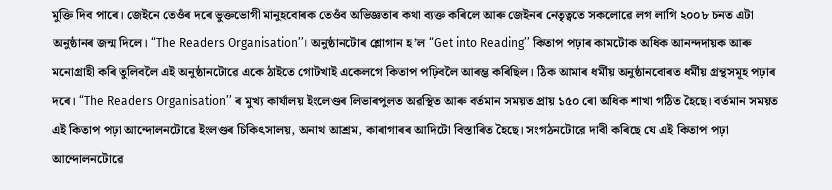মুক্তি দিব পাৰে। জেইনে তেওঁৰ দৰে ভুক্তভোগী মানুহবোৰক তেওঁব অভিজ্ঞতাৰ কথা ব্যক্ত কৰিলে আৰু জেইনৰ নেতৃত্বতে সকলোৱে লগ লাগি ২০০৮ চনত এটা অনুষ্ঠানৰ জন্ম দিলে। “The Readers Organisation’’। অনুষ্ঠানটোৰ শ্লোগান হ’ল “Get into Reading’’ কিতাপ পঢ়াৰ কামটোক অধিক আনন্দদায়ক আৰু মনোগ্রাহী কৰি তুলিবলৈ এই অনুষ্ঠানটোৱে একে ঠাইতে গোটখাই একেলগে কিতাপ পঢ়িবলৈ আৰম্ভ কৰিছিল। ঠিক আমাৰ ধর্মীয় অনুষ্ঠানবোৰত ধর্মীয় গ্রন্থসমূহ পঢ়াৰ দৰে। “The Readers Organisation’’ ৰ মুখ্য কার্যালয় ইংলেণ্ডৰ লিভাৰপুলত অৱস্থিত আৰু বর্তমান সময়ত প্রায় ১৫০ ৰো অধিক শাখা গঠিত হৈছে। বর্তমান সময়ত এই কিতাপ পঢ়া আন্দোলনটোৱে ইংলণ্ডৰ চিকিৎসালয়, অনাথ আশ্রম, কাৰাগাৰৰ আদিটো বিস্তাৰিত হৈছে। সংগঠনটোরে দাবী কৰিছে যে এই কিতাপ পঢ়া আন্দোলনটোৱে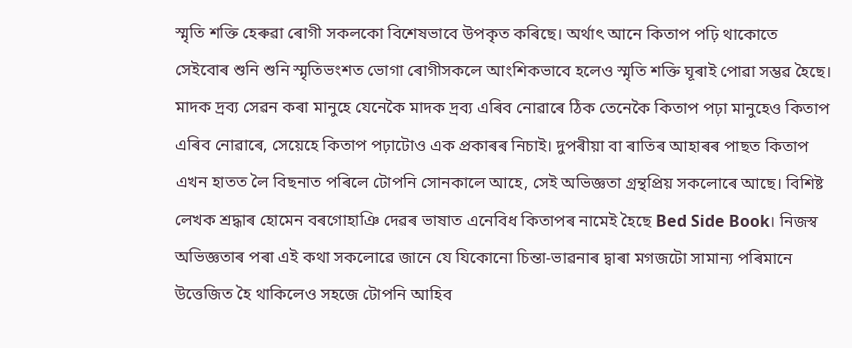স্মৃতি শক্তি হেৰুৱা ৰোগী সকলকো বিশেষভাবে উপকৃত কৰিছে। অর্থাৎ আনে কিতাপ পঢ়ি থাকোতে সেইবোৰ শুনি শুনি স্মৃতিভংশত ভোগা ৰোগীসকলে আংশিকভাবে হলেও স্মৃতি শক্তি ঘূৰাই পোৱা সম্ভৱ হৈছে।
মাদক দ্রব্য সেৱন কৰা মানুহে যেনেকৈ মাদক দ্রব্য এৰিব নোৱাৰে ঠিক তেনেকৈ কিতাপ পঢ়া মানুহেও কিতাপ এৰিব নোৱাৰে, সেয়েহে কিতাপ পঢ়াটোও এক প্রকাৰৰ নিচাই। দুপৰীয়া বা ৰাতিৰ আহাৰৰ পাছত কিতাপ এখন হাতত লৈ বিছনাত পৰিলে টোপনি সোনকালে আহে, সেই অভিজ্ঞতা গ্রন্থপ্রিয় সকলোৰে আছে। বিশিষ্ট লেখক শ্রদ্ধাৰ হোমেন বৰগোহাঞি দেৱৰ ভাষাত এনেবিধ কিতাপৰ নামেই হৈছে Bed Side Book। নিজস্ব অভিজ্ঞতাৰ পৰা এই কথা সকলোৱে জানে যে যিকোনো চিন্তা-ভাৱনাৰ দ্বাৰা মগজটো সামান্য পৰিমানে উত্তেজিত হৈ থাকিলেও সহজে টোপনি আহিব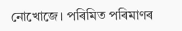নোখোজে। পৰিমিত পৰিমাণৰ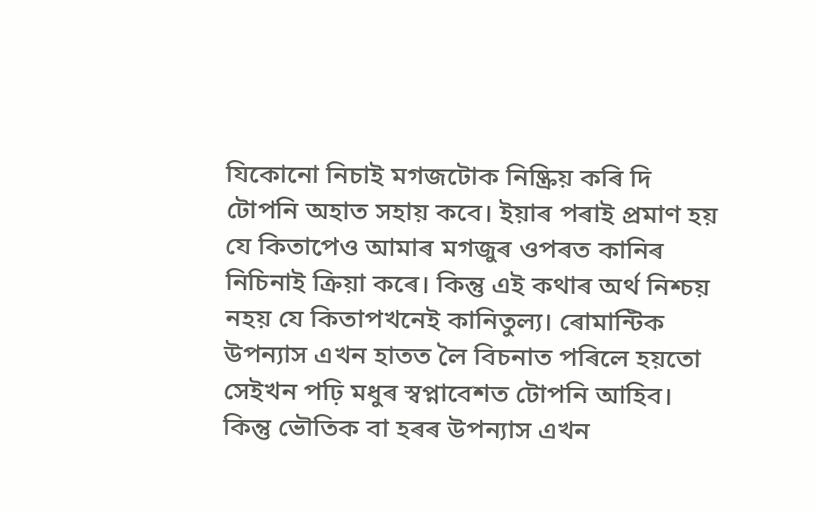যিকোনো নিচাই মগজটোক নিষ্ক্রিয় কৰি দি টোপনি অহাত সহায় কবে। ইয়াৰ পৰাই প্রমাণ হয় যে কিতাপেও আমাৰ মগজুৰ ওপৰত কানিৰ নিচিনাই ক্ৰিয়া কৰে। কিন্তু এই কথাৰ অর্থ নিশ্চয় নহয় যে কিতাপখনেই কানিতুল্য। ৰোমান্টিক উপন্যাস এখন হাতত লৈ বিচনাত পৰিলে হয়তো সেইখন পঢ়ি মধুৰ স্বপ্নাবেশত টোপনি আহিব। কিন্তু ভৌতিক বা হৰৰ উপন্যাস এখন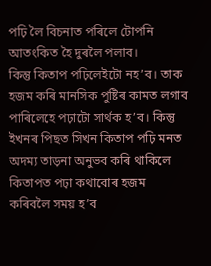পঢ়ি লৈ বিচনাত পৰিলে টোপনি আতংকিত হৈ দুৰলৈ পলাব।
কিন্তু কিতাপ পঢ়িলেইটো নহ’ব। তাক হজম কৰি মানসিক পুষ্টিৰ কামত লগাব পাৰিলেহে পঢ়াটো সার্থক হ’ব। কিন্তু ইখনৰ পিছত সিখন কিতাপ পঢ়ি মনত অদম্য তাড়না অনুভব কৰি থাকিলে কিতাপত পঢ়া কথাবোৰ হজম কৰিবলৈ সময় হ’ব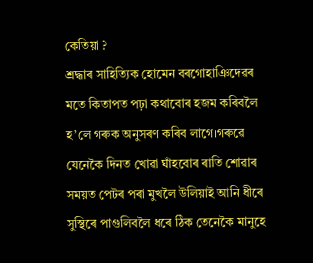কেতিয়া ?
শ্রদ্ধাৰ সাহিত্যিক হোমেন বৰগোহাঞিদেৱৰ মতে কিতাপত পঢ়া কথাবোৰ হজম কৰিবলৈ হ’লে গৰুক অনুসৰণ কৰিব লাগে।গৰুৱে যেনেকৈ দিনত খোৱা ঘাঁহবোৰ ৰাতি শোৱাৰ সময়ত পেটৰ পৰা মুখলৈ উলিয়াই আনি ধীৰে সুস্থিৰে পাগুলিবলৈ ধৰে ঠিক তেনেকৈ মানুহে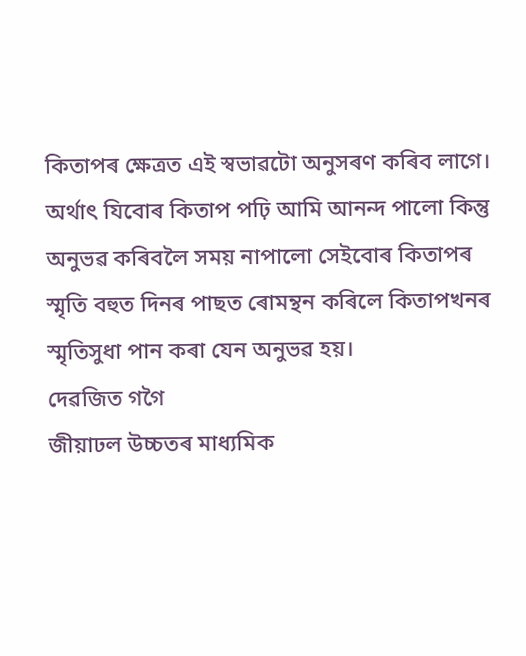কিতাপৰ ক্ষেত্রত এই স্বভাৱটো অনুসৰণ কৰিব লাগে। অর্থাৎ যিবোৰ কিতাপ পঢ়ি আমি আনন্দ পালো কিন্তু অনুভৱ কৰিবলৈ সময় নাপালো সেইবোৰ কিতাপৰ স্মৃতি বহুত দিনৰ পাছত ৰোমন্থন কৰিলে কিতাপখনৰ স্মৃতিসুধা পান কৰা যেন অনুভৱ হয়।
দেৱজিত গগৈ
জীয়াঢল উচ্চতৰ মাধ্যমিক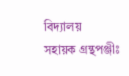বিদ্যালয়
সহায়ক গ্রন্থপঞ্জীঃ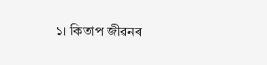১। কিতাপ জীৱনৰ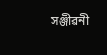সঞ্জীৱনী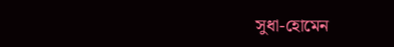সুধা-হোমেন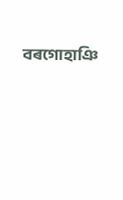বৰগোহাঞি